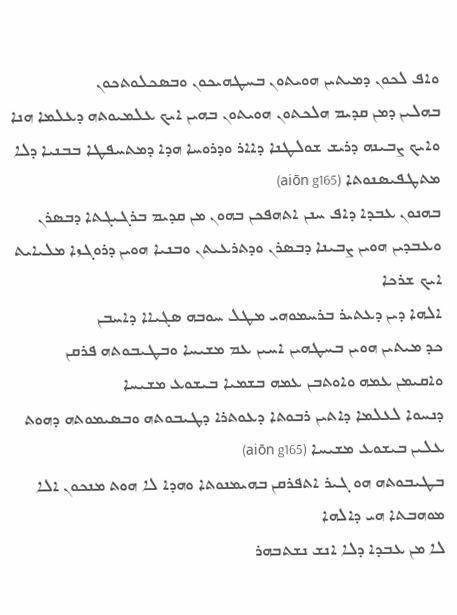ܘܐܦ ܠܟܘܢ ܕܡܝܬܝܢ ܗܘܝܬܘܢ ܒܚܛܗܝܟܘܢ ܘܒܤܟܠܘܬܟܘܢ
ܒܗܠܝܢ ܕܡܢ ܩܕܝܡ ܗܠܟܬܘܢ ܗܘܝܬܘܢ ܒܗܝܢ ܐܝܟ ܥܠܡܝܘܬܗ ܕܥܠܡܐ ܗܢܐ ܘܐܝܟ ܨܒܝܢܗ ܕܪܝܫ ܫܘܠܛܢܐ ܕܐܐܪ ܘܕܪܘܚܐ ܗܕܐ ܕܡܬܚܦܛܐ ܒܒܢܝܐ ܕܠܐ ܡܬܛܦܝܤܢܘܬܐ (aiōn g165)
ܒܗܢܘܢ ܥܒܕܐ ܕܐܦ ܚܢܢ ܐܬܗܦܟܢ ܒܗܘܢ ܡܢ ܩܕܝܡ ܒܪܓܝܓܬܐ ܕܒܤܪܢ ܘܥܒܕܝܢ ܗܘܝܢ ܨܒܝܢܐ ܕܒܤܪܢ ܘܕܬܪܥܝܬܢ ܘܒܢܝܐ ܗܘܝܢ ܕܪܘܓܙܐ ܡܠܝܐܝܬ ܐܝܟ ܫܪܟܐ
ܐܠܗܐ ܕܝܢ ܕܥܬܝܪ ܒܪܚܡܘܗܝ ܡܛܠ ܚܘܒܗ ܤܓܝܐܐ ܕܐܚܒܢ
ܟܕ ܡܝܬܝܢ ܗܘܝܢ ܒܚܛܗܝܢ ܐܚܝܢ ܥܡ ܡܫܝܚܐ ܘܒܛܝܒܘܬܗ ܦܪܩܢ
ܘܐܩܝܡܢ ܥܡܗ ܘܐܘܬܒܢ ܥܡܗ ܒܫܡܝܐ ܒܝܫܘܥ ܡܫܝܚܐ
ܕܢܚܘܐ ܠܥܠܡܐ ܕܐܬܝܢ ܪܒܘܬܐ ܕܥܘܬܪܐ ܕܛܝܒܘܬܗ ܘܒܤܝܡܘܬܗ ܕܗܘܬ ܥܠܝܢ ܒܝܫܘܥ ܡܫܝܚܐ (aiōn g165)
ܒܛܝܒܘܬܗ ܗܘ ܓܝܪ ܐܬܦܪܩܢ ܒܗܝܡܢܘܬܐ ܘܗܕܐ ܠܐ ܗܘܬ ܡܢܟܘܢ ܐܠܐ ܡܘܗܒܬܐ ܗܝ ܕܐܠܗܐ
ܠܐ ܡܢ ܥܒܕܐ ܕܠܐ ܐܢܫ ܢܫܬܒܗܪ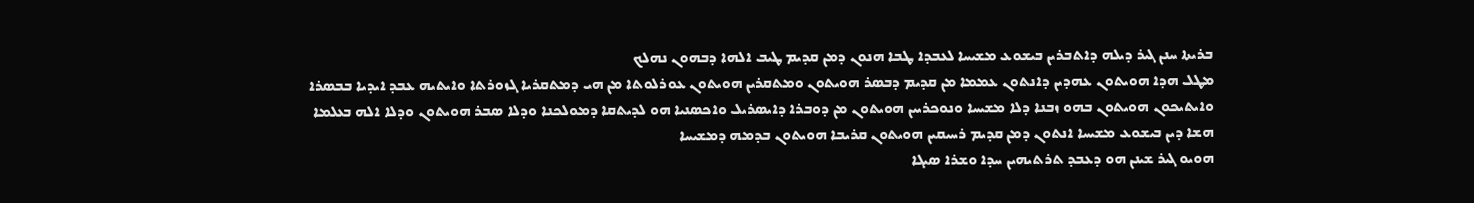ܒܪܝܬܐ ܚܢܢ ܓܝܪ ܕܝܠܗ ܕܐܬܒܪܝܢ ܒܝܫܘܥ ܡܫܝܚܐ ܠܥܒܕܐ ܛܒܐ ܗܢܘܢ ܕܡܢ ܩܕܝܡ ܛܝܒ ܐܠܗܐ ܕܒܗܘܢ ܢܗܠܟ
ܡܛܠ ܗܕܐ ܗܘܝܬܘܢ ܥܗܕܝܢ ܕܐܢܬܘܢ ܥܡܡܐ ܡܢ ܩܕܝܡ ܕܒܤܪ ܗܘܝܬܘܢ ܘܡܬܩܪܝܢ ܗܘܝܬܘܢ ܥܘܪܠܘܬܐ ܡܢ ܗܝ ܕܡܬܩܪܝܐ ܓܙܘܪܬܐ ܘܐܝܬܝܗ ܥܒܕ ܐܝܕܝܐ ܒܒܤܪܐ
ܘܐܝܬܝܟܘܢ ܗܘܝܬܘܢ ܒܗܘ ܙܒܢܐ ܕܠܐ ܡܫܝܚܐ ܘܢܘܟܪܝܝܢ ܗܘܝܬܘܢ ܡܢ ܕܘܒܪܐ ܕܐܝܤܪܝܠ ܘܐܟܤܢܝܐ ܗܘ ܠܕܝܬܩܐ ܕܡܘܠܟܢܐ ܘܕܠܐ ܤܒܪ ܗܘܝܬܘܢ ܘܕܠܐ ܐܠܗ ܒܥܠܡܐ
ܗܫܐ ܕܝܢ ܒܝܫܘܥ ܡܫܝܚܐ ܐܢܬܘܢ ܕܡܢ ܩܕܝܡ ܪܚܝܩܝܢ ܗܘܝܬܘܢ ܩܪܝܒܐ ܗܘܝܬܘܢ ܒܕܡܗ ܕܡܫܝܚܐ
ܗܘܝܘ ܓܝܪ ܫܝܢܢ ܗܘ ܕܥܒܕ ܬܪܬܝܗܝܢ ܚܕܐ ܘܫܪܐ ܤܝܓܐ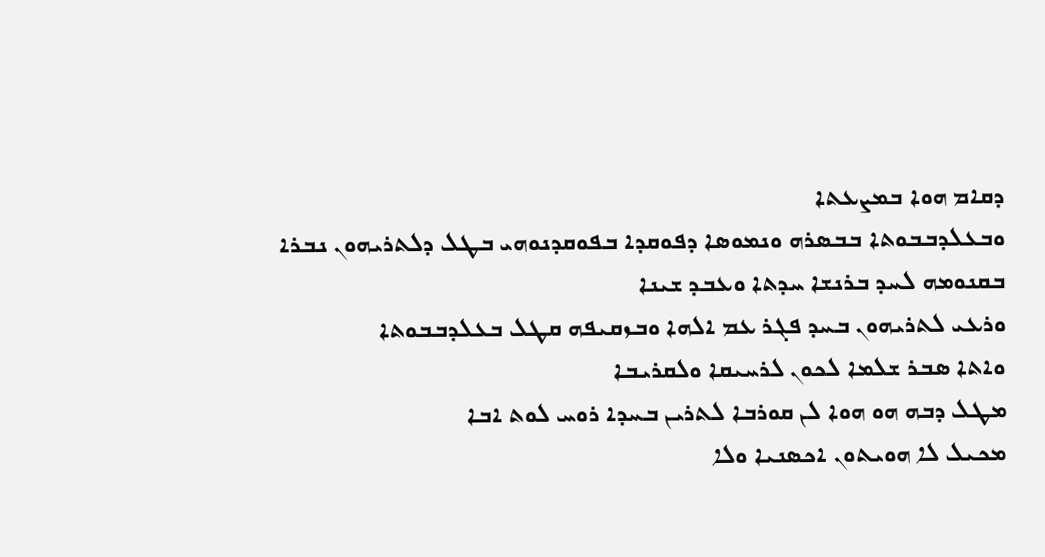ܕܩܐܡ ܗܘܐ ܒܡܨܥܬܐ
ܘܒܥܠܕܒܒܘܬܐ ܒܒܤܪܗ ܘܢܡܘܤܐ ܕܦܘܩܕܐ ܒܦܘܩܕܢܘܗܝ ܒܛܠ ܕܠܬܪܝܗܘܢ ܢܒܪܐ ܒܩܢܘܡܗ ܠܚܕ ܒܪܢܫܐ ܚܕܬܐ ܘܥܒܕ ܫܝܢܐ
ܘܪܥܝ ܠܬܪܝܗܘܢ ܒܚܕ ܦܓܪ ܥܡ ܐܠܗܐ ܘܒܙܩܝܦܗ ܩܛܠ ܒܥܠܕܒܒܘܬܐ
ܘܐܬܐ ܤܒܪ ܫܠܡܐ ܠܟܘܢ ܠܪܚܝܩܐ ܘܠܩܪܝܒܐ
ܡܛܠ ܕܒܗ ܗܘ ܗܘܐ ܠܢ ܩܘܪܒܐ ܠܬܪܝܢ ܒܚܕܐ ܪܘܚ ܠܘܬ ܐܒܐ
ܡܟܝܠ ܠܐ ܗܘܝܬܘܢ ܐܟܤܢܝܐ ܘܠܐ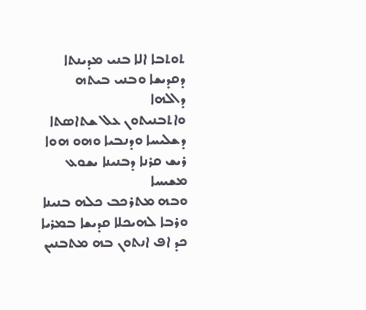ܬܘܬܒܐ ܐܠܐ ܒܢܝ ܡܕܝܢܬܐ ܕܩܕܝܫܐ ܘܒܢܝ ܒܝܬܗ ܕܐܠܗܐ
ܘܐܬܒܢܝܬܘܢ ܥܠ ܫܬܐܤܬܐ ܕܫܠܝܚܐ ܘܕܢܒܝܐ ܘܗܘ ܗܘܐ ܪܝܫ ܩܪܢܐ ܕܒܢܝܢܐ ܝܫܘܥ ܡܫܝܚܐ
ܘܒܗ ܡܬܪܟܒ ܟܠܗ ܒܢܝܢܐ ܘܪܒܐ ܠܗܝܟܠܐ ܩܕܝܫܐ ܒܡܪܝܐ
ܟܕ ܐܦ ܐܢܬܘܢ ܒܗ ܡܬܒܢܝܢ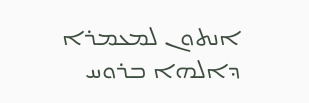ܐܢܬܘܢ ܠܡܥܡܪܐ ܕܐܠܗܐ ܒܪܘܚ